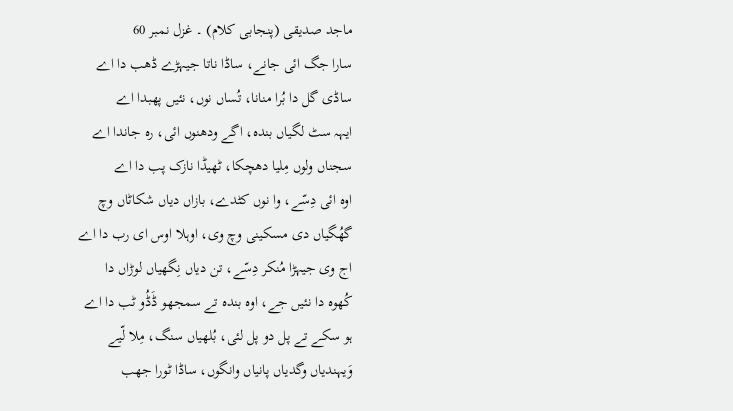ماجد صدیقی (پنجابی کلام) ۔ غزل نمبر 60
سارا جگ ائی جانے، ساڈا ناتا جیہڑے ڈھب دا اے
ساڈی گل دا بُرا منانا، تُساں نوں، نئیں پھبدا اے
ایہہ سٹ لگیاں بندہ، اگے ودھنوں ائی، رہ جاندا اے
سجناں ولوں مِلیا دھچکا، ٹھیڈا نازک پب دا اے
اوہ ائی دِسّے، وا نوں کٹدے، بازاں دیاں شکاٹاں وچ
گھُگیاں دی مسکینی وچ وی، اوہلا اوس ای رب دا اے
اج وی جیہڑا مُنکر دِسّے، تن دیاں نِگھیاں لوڑاں دا
کُھوہ دا نئیں جے، اوہ بندہ تے سمجھو ڈَڈُو ٹب دا اے
ہو سکے تے پل دو پل لئی، بُلھیاں سنگ، مِلا لّیے
وَیہندیاں وگدیاں پانیاں وانگوں، ساڈا ٹورا جھب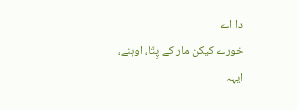دا اے
خورے کیکن مار کے پِتّا، اوہنے، ایہہ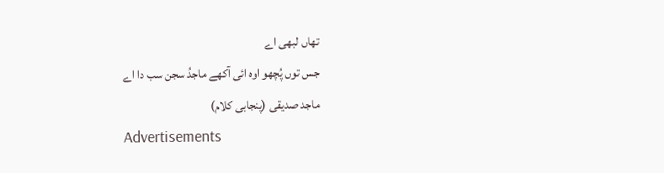تھاں لبھی اے
جس توں پُچھو اوہ ائی آکھے ماجدُ سجن سب دا اے
ماجد صدیقی (پنجابی کلام)
Advertisements